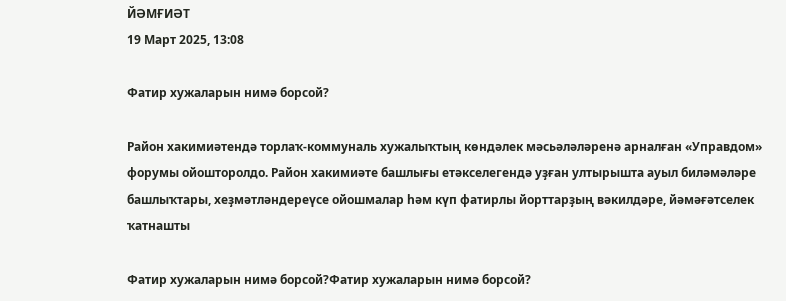ЙӘМҒИӘТ
19 Март 2025, 13:08

Фатир хужаларын нимә борсой?

Район хакимиәтендә торлаҡ-коммуналь хужалыҡтың көндәлек мәсьәләләренә арналған «Управдом» форумы ойошторолдо. Район хакимиәте башлығы етәкселегендә уҙған ултырышта ауыл биләмәләре башлыҡтары, хеҙмәтләндереүсе ойошмалар һәм күп фатирлы йорттарҙың вәкилдәре, йәмәғәтселек ҡатнашты

Фатир хужаларын нимә борсой?Фатир хужаларын нимә борсой?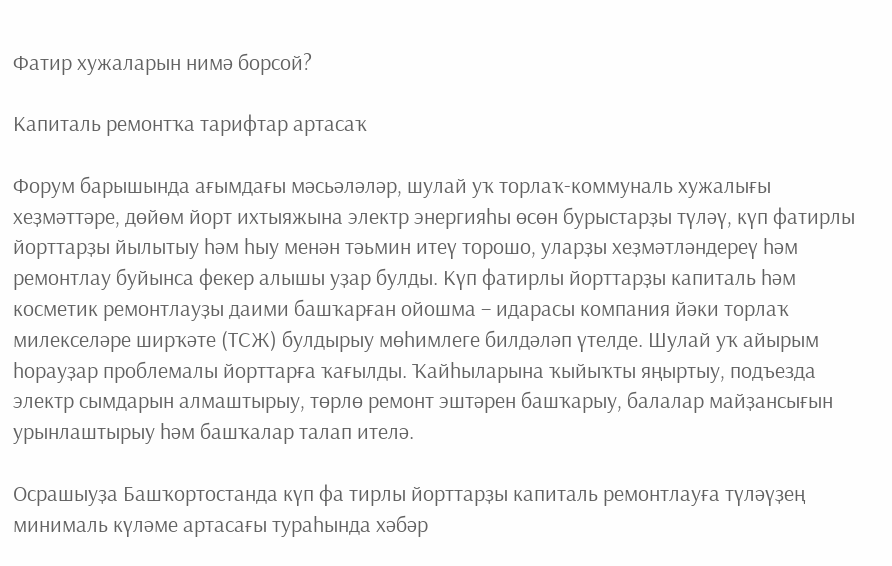Фатир хужаларын нимә борсой?

Капиталь ремонтҡа тарифтар артасаҡ

Форум барышында ағымдағы мәсьәләләр, шулай уҡ торлаҡ-коммуналь хужалығы хеҙмәттәре, дөйөм йорт ихтыяжына электр энергияһы өсөн бурыстарҙы түләү, күп фатирлы йорттарҙы йылытыу һәм һыу менән тәьмин итеү торошо, уларҙы хеҙмәтләндереү һәм ремонтлау буйынса фекер алышы уҙар булды. Күп фатирлы йорттарҙы капиталь һәм косметик ремонтлауҙы даими башҡарған ойошма – идарасы компания йәки торлаҡ милекселәре ширҡәте (ТСЖ) булдырыу мөһимлеге билдәләп үтелде. Шулай уҡ айырым һорауҙар проблемалы йорттарға ҡағылды. Ҡайһыларына ҡыйыҡты яңыртыу, подъезда электр сымдарын алмаштырыу, төрлө ремонт эштәрен башҡарыу, балалар майҙансығын урынлаштырыу һәм башҡалар талап ителә.

Осрашыуҙа Башҡортостанда күп фа тирлы йорттарҙы капиталь ремонтлауға түләүҙең минималь күләме артасағы тураһында хәбәр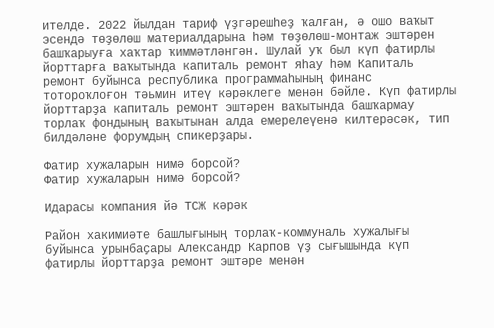ителде. 2022 йылдан тариф үҙгәрешһеҙ ҡалған, ә ошо ваҡыт эсендә төҙөлөш материалдарына һәм төҙөлөш-монтаж эштәрен башҡарыуға хаҡтар ҡиммәтләнгән. Шулай уҡ был күп фатирлы йорттарға ваҡытында капиталь ремонт яһау һәм Капиталь ремонт буйынса республика программаһының финанс тотороҡлоғон тәьмин итеү кәрәклеге менән бәйле. Күп фатирлы йорттарҙа капиталь ремонт эштәрен ваҡытында башҡармау торлаҡ фондының ваҡытынан алда емерелеүенә килтерәсәк, тип билдәләне форумдың спикерҙары.

Фатир хужаларын нимә борсой?
Фатир хужаларын нимә борсой?

Идарасы компания йә ТСЖ кәрәк

Район хакимиәте башлығының торлаҡ-коммуналь хужалығы буйынса урынбаҫары Александр Карпов үҙ сығышында күп фатирлы йорттарҙа ремонт эштәре менән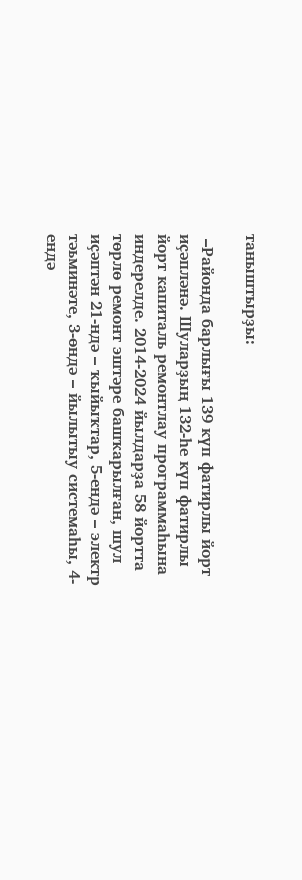таныштырҙы:

 –Районда барлығы 139 күп фатирлы йорт иҫәпләнә. Шуларҙың 132-һе күп фатирлы йорт капиталь ремонтлау программаһына индерелде. 2014-2024 йылдарҙа 58 йортта төрлө ремонт эштәре башҡарылған, шул иҫәптән 21-ндә – ҡыйыҡтар, 5-ендә – электр тәьминәте, 3-өндә – йылытыу системаһы, 4-ендә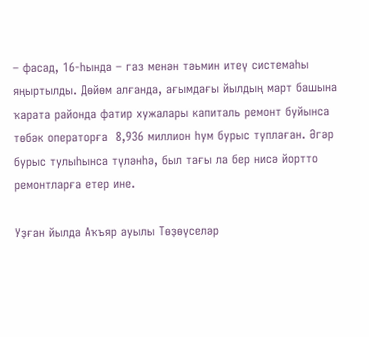– фасад, 16-һында – газ менән тәьмин итеү системаһы яңыртылды. Дөйөм алғанда, ағымдағы йылдың март башына ҡарата районда фатир хужалары капиталь ремонт буйынса төбәк операторға  8,936 миллион һум бурыс туплаған. Әгәр бурыс тулыһынса түләнһә, был тағы ла бер нисә йортто ремонтларға етер ине.

Уҙған йылда Аҡъяр ауылы Төҙөүселәр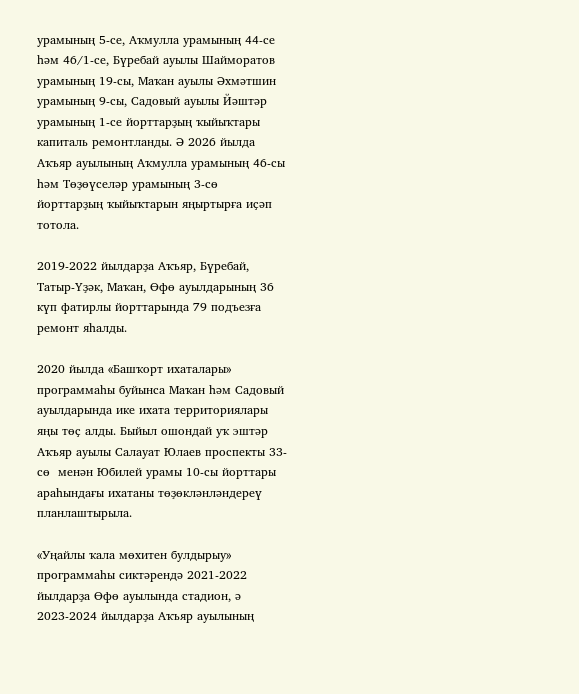урамының 5-се, Аҡмулла урамының 44-се һәм 46/1-се, Бүребай ауылы Шайморатов урамының 19-сы, Маҡан ауылы Әхмәтшин урамының 9-сы, Садовый ауылы Йәштәр урамының 1-се йорттарҙың ҡыйыҡтары капиталь ремонтланды. Ә 2026 йылда Аҡъяр ауылының Аҡмулла урамының 46-сы һәм Төҙөүселәр урамының 3-сө  йорттарҙың ҡыйыҡтарын яңыртырға иҫәп тотола.

2019-2022 йылдарҙа Аҡъяр, Бүребай, Татыр-Үҙәк, Маҡан, Өфө ауылдарының 36 күп фатирлы йорттарында 79 подъезға ремонт яһалды.

2020 йылда «Башҡорт ихаталары» программаһы буйынса Маҡан һәм Садовый ауылдарында ике ихата территориялары яңы төҫ алды. Быйыл ошондай уҡ эштәр Аҡъяр ауылы Салауат Юлаев проспекты 33-сө  менән Юбилей урамы 10-сы йорттары араһындағы ихатаны төҙөкләнләндереү планлаштырыла.

«Уңайлы ҡала мөхитен булдырыу» программаһы сиктәрендә 2021-2022 йылдарҙа Өфө ауылында стадион, ә 2023-2024 йылдарҙа Аҡъяр ауылының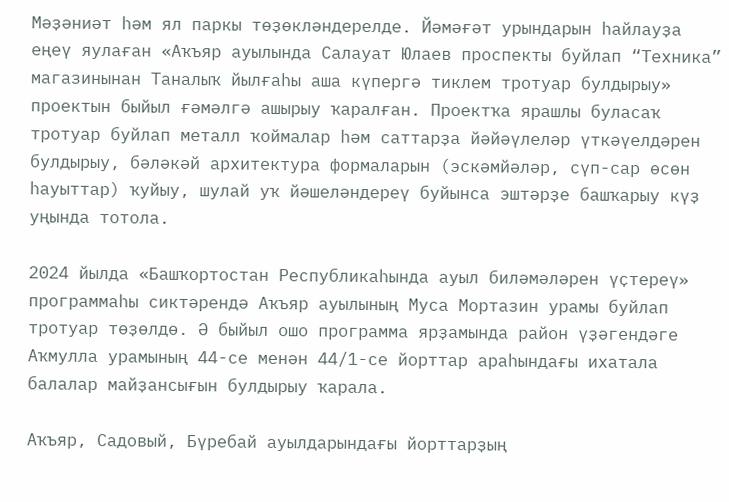Мәҙәниәт һәм ял паркы төҙөкләндерелде. Йәмәғәт урындарын һайлауҙа  еңеү яулаған «Аҡъяр ауылында Салауат Юлаев проспекты буйлап “Техника” магазинынан Таналыҡ йылғаһы аша күпергә тиклем тротуар булдырыу» проектын быйыл ғәмәлгә ашырыу ҡаралған. Проектҡа ярашлы буласаҡ тротуар буйлап металл ҡоймалар һәм саттарҙа йәйәүлеләр үткәүелдәрен булдырыу, бәләкәй архитектура формаларын (эскәмйәләр, сүп-сар өсөн һауыттар) ҡуйыу, шулай уҡ йәшеләндереү буйынса эштәрҙе башҡарыу күҙ уңында тотола.

2024 йылда «Башҡортостан Республикаһында ауыл биләмәләрен үҫтереү» программаһы сиктәрендә Аҡъяр ауылының Муса Мортазин урамы буйлап тротуар төҙөлдө. Ә быйыл ошо программа ярҙамында район үҙәгендәге Аҡмулла урамының 44-се менән 44/1-се йорттар араһындағы ихатала балалар майҙансығын булдырыу ҡарала.

Аҡъяр, Садовый, Бүребай ауылдарындағы йорттарҙың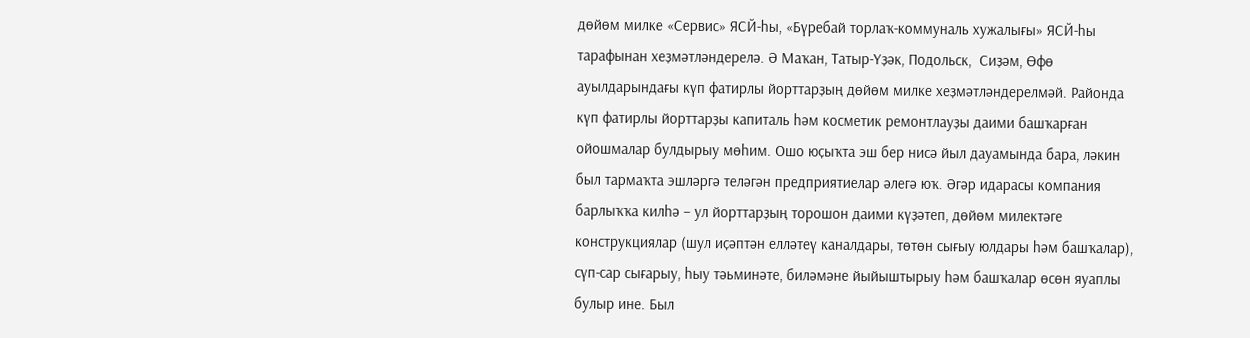дөйөм милке «Сервис» ЯСЙ-һы, «Бүребай торлаҡ-коммуналь хужалығы» ЯСЙ-һы  тарафынан хеҙмәтләндерелә. Ә Маҡан, Татыр-Үҙәк, Подольск,  Сиҙәм, Өфө ауылдарындағы күп фатирлы йорттарҙың дөйөм милке хеҙмәтләндерелмәй. Районда күп фатирлы йорттарҙы капиталь һәм косметик ремонтлауҙы даими башҡарған ойошмалар булдырыу мөһим. Ошо юҫыҡта эш бер нисә йыл дауамында бара, ләкин был тармаҡта эшләргә теләгән предприятиелар әлегә юҡ. Әгәр идарасы компания барлыҡҡа килһә – ул йорттарҙың торошон даими күҙәтеп, дөйөм милектәге конструкциялар (шул иҫәптән елләтеү каналдары, төтөн сығыу юлдары һәм башҡалар), сүп-сар сығарыу, һыу тәьминәте, биләмәне йыйыштырыу һәм башҡалар өсөн яуаплы булыр ине. Был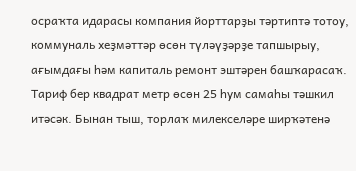осраҡта идарасы компания йорттарҙы тәртиптә тотоу, коммуналь хеҙмәттәр өсөн түләүҙәрҙе тапшырыу, ағымдағы һәм капиталь ремонт эштәрен башҡарасаҡ. Тариф бер квадрат метр өсөн 25 һум самаһы тәшкил итәсәк. Бынан тыш, торлаҡ милекселәре ширҡәтенә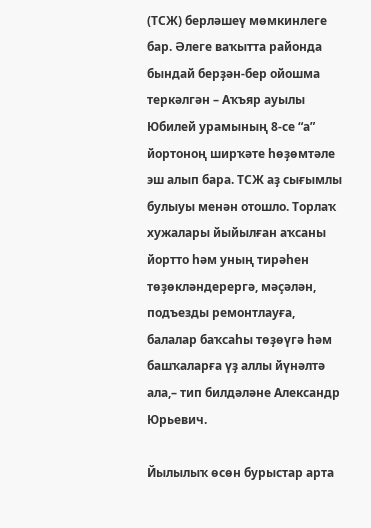(ТСЖ) берләшеү мөмкинлеге бар. Әлеге ваҡытта районда бындай берҙән-бер ойошма теркәлгән – Аҡъяр ауылы Юбилей урамының 8-се “а” йортоноң ширҡәте һөҙөмтәле эш алып бара. ТСЖ аҙ сығымлы булыуы менән отошло. Торлаҡ хужалары йыйылған аҡсаны йортто һәм уның тирәһен төҙөкләндерергә, мәҫәлән, подъезды ремонтлауға, балалар баҡсаһы төҙөүгә һәм башҡаларға үҙ аллы йүнәлтә ала,– тип билдәләне Александр Юрьевич.

Йылылыҡ өсөн бурыстар арта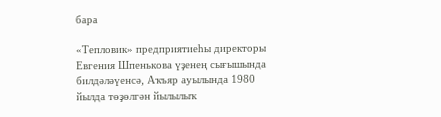бара

«Тепловик» предприятиеһы директоры Евгения Шпенькова үҙенең сығышында билдәләүенсә, Аҡъяр ауылында 1980 йылда төҙөлгән йылылыҡ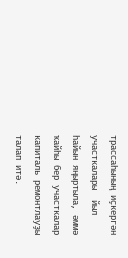трассаһының иҫкергән участкалары  йыл һайын яңыртыла, әммә ҡайһы бер участкалар капиталь ремонтлауҙы талап итә.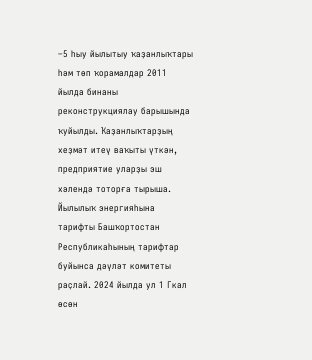–5 һыу йылытыу ҡаҙанлыҡтары һәм төп ҡорамалдар 2011 йылда бинаны реконструкциялау барышында ҡуйылды. Ҡаҙанлыҡтарҙың хеҙмәт итеү ваҡыты үткән, предприятие уларҙы эш хәлендә тоторға тырыша. Йылылыҡ энергияһына тарифты Башҡортостан Республикаһының тарифтар буйынса дәүләт комитеты раҫлай. 2024 йылда ул 1 Гкал өсөн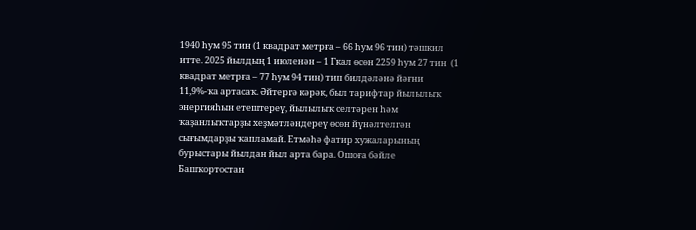1940 һум 95 тин (1 квадрат метрға – 66 һум 96 тин) тәшкил итте. 2025 йылдың 1 июленән – 1 Гкал өсөн 2259 һум 27 тин  (1 квадрат метрға – 77 һум 94 тин) тип билдәләнә йәғни 11,9%-ҡа артасаҡ. Әйтергә кәрәк, был тарифтар йылылыҡ энергияһын етештереү, йылылыҡ селтәрен һәм ҡаҙанлыҡтарҙы хеҙмәтләндереү өсөн йүнәлтелгән сығымдарҙы ҡапламай. Етмәһә фатир хужаларының бурыстары йылдан йыл арта бара. Ошоға бәйле Башҡортостан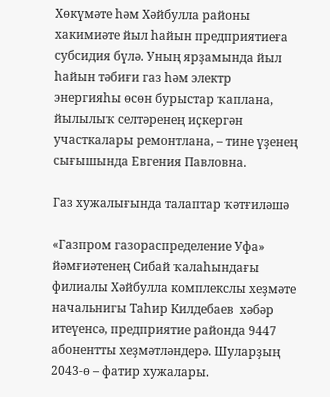Хөкүмәте һәм Хәйбулла районы хакимиәте йыл һайын предприятиеға субсидия бүлә. Уның ярҙамында йыл һайын тәбиғи газ һәм электр энергияһы өсөн бурыстар ҡаплана, йылылыҡ селтәренең иҫкергән участкалары ремонтлана, – тине үҙенең сығышында Евгения Павловна.

Газ хужалығында талаптар ҡәтғиләшә

«Газпром газораспределение Уфа» йәмғиәтенең Сибай ҡалаһындағы филиалы Хәйбулла комплекслы хеҙмәте начальнигы Таһир Килдебаев  хәбәр итеүенсә, предприятие районда 9447 абонентты хеҙмәтләндерә. Шуларҙың 2043-ө – фатир хужалары.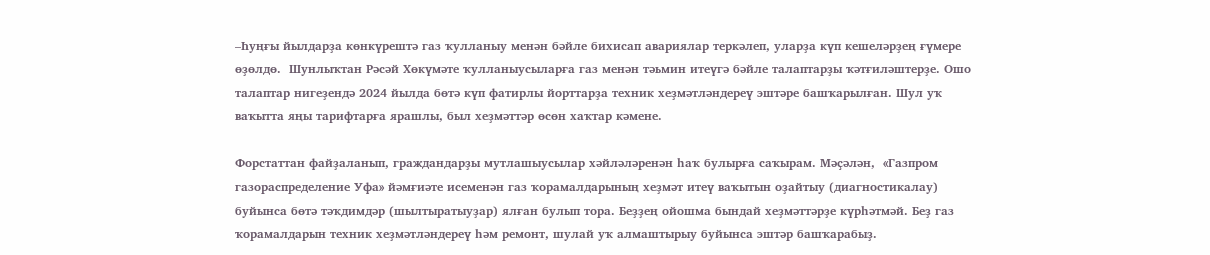–Һуңғы йылдарҙа көнкүрештә газ ҡулланыу менән бәйле бихисап авариялар теркәлеп, уларҙа күп кешеләрҙең ғүмере өҙөлдө.  Шунлыҡтан Рәсәй Хөкүмәте ҡулланыусыларға газ менән тәьмин итеүгә бәйле талаптарҙы ҡәтғиләштерҙе. Ошо талаптар нигеҙендә 2024 йылда бөтә күп фатирлы йорттарҙа техник хеҙмәтләндереү эштәре башҡарылған. Шул уҡ ваҡытта яңы тарифтарға ярашлы, был хеҙмәттәр өсөн хаҡтар кәмене.

Форстаттан файҙаланып, граждандарҙы мутлашыусылар хәйләләренән һаҡ булырға саҡырам. Мәҫәлән,  «Газпром газораспределение Уфа» йәмғиәте исеменән газ ҡорамалдарының хеҙмәт итеү ваҡытын оҙайтыу (диагностикалау) буйынса бөтә тәҡдимдәр (шылтыратыуҙар) ялған булып тора. Беҙҙең ойошма бындай хеҙмәттәрҙе күрһәтмәй. Беҙ газ ҡорамалдарын техник хеҙмәтләндереү һәм ремонт, шулай уҡ алмаштырыу буйынса эштәр башҡарабыҙ.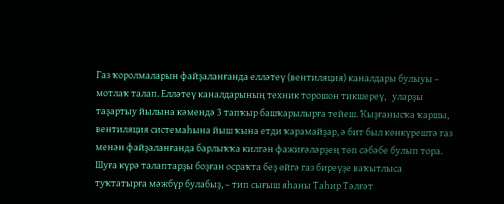Газ ҡоролмаларын файҙаланғанда елләтеү (вентиляция) каналдары булыуы – мотлаҡ талап. Елләтеү каналдарының техник торошон тикшереү,   уларҙы таҙартыу йылына кәмендә 3 тапҡыр башҡарылырға тейеш. Ҡыҙғанысҡа ҡаршы, вентиляция системаһына йыш ҡына етди ҡарамайҙар, ә бит был көнкүрештә газ менән файҙаланғанда барлыҡҡа килгән фажиғәләрҙең төп сәбәбе булып тора. Шуға күрә талаптарҙы боҙған осраҡта беҙ өйгә газ биреүҙе ваҡытлыса туҡтатырға мәжбүр булабыҙ, – тип сығыш яһаны Таһир Тәлғәт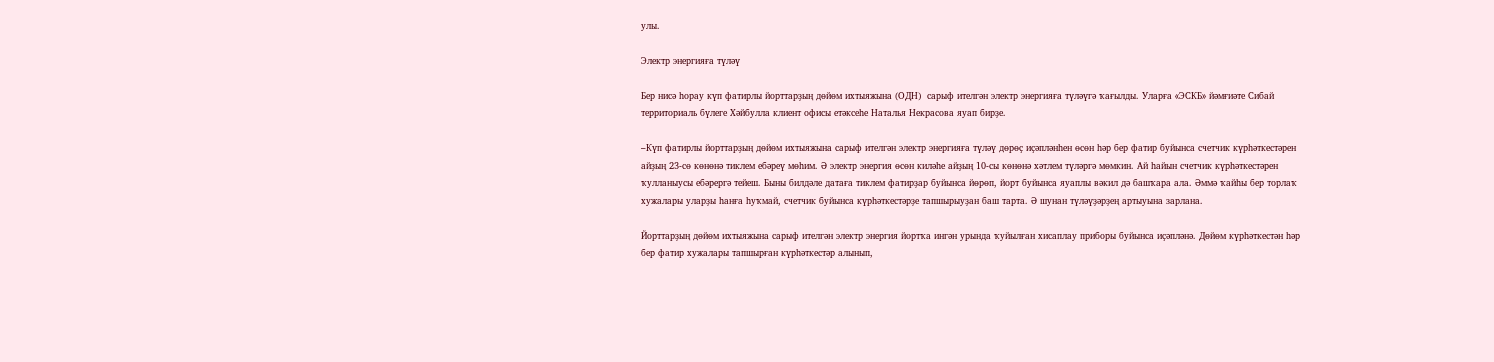улы.

Электр энергияға түләү

Бер нисә һорау күп фатирлы йорттарҙың дөйөм ихтыяжына (ОДН)  сарыф ителгән электр энергияға түләүгә ҡағылды. Уларға «ЭСКБ» йәмғиәте Сибай территориаль бүлеге Хәйбулла клиент офисы етәксеһе Наталья Некрасова яуап бирҙе.

–Күп фатирлы йорттарҙың дөйөм ихтыяжына сарыф ителгән электр энергияға түләү дөрөҫ иҫәпләнһен өсөн һәр бер фатир буйынса счетчик күрһәткестәрен айҙың 23-сө көнөнә тиклем ебәреү мөһим. Ә электр энергия өсөн киләһе айҙың 10-сы көнөнә хәтлем түләргә мөмкин. Ай һайын счетчик күрһәткестәрен ҡулланыусы ебәрергә тейеш. Быны билдәле датаға тиклем фатирҙар буйынса йөрөп, йорт буйынса яуаплы вәкил дә башҡара ала. Әммә ҡайһы бер торлаҡ хужалары уларҙы һанға һуҡмай, счетчик буйынса күрһәткестәрҙе тапшырыуҙан баш тарта. Ә шунан түләүҙәрҙең артыуына зарлана.

Йорттарҙың дөйөм ихтыяжына сарыф ителгән электр энергия йортҡа ингән урында ҡуйылған хисаплау приборы буйынса иҫәпләнә. Дөйөм күрһәткестән һәр бер фатир хужалары тапшырған күрһәткестәр алынып,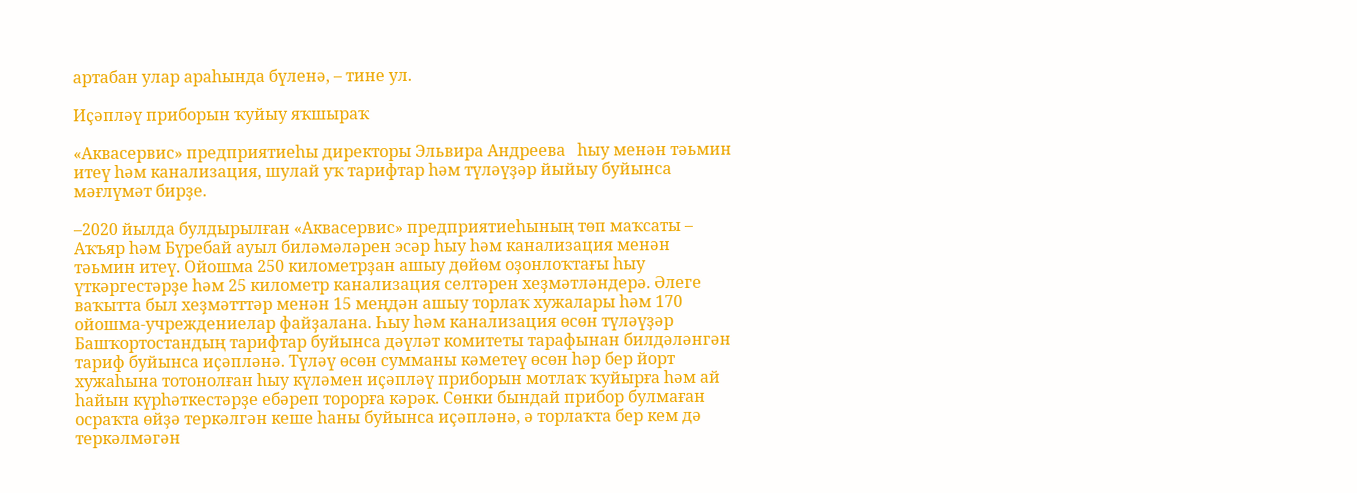артабан улар араһында бүленә, – тине ул.

Иҫәпләү приборын ҡуйыу яҡшыраҡ

«Аквасервис» предприятиеһы директоры Эльвира Андреева   һыу менән тәьмин итеү һәм канализация, шулай уҡ тарифтар һәм түләүҙәр йыйыу буйынса мәғлүмәт бирҙе.

–2020 йылда булдырылған «Аквасервис» предприятиеһының төп маҡсаты – Аҡъяр һәм Бүребай ауыл биләмәләрен эсәр һыу һәм канализация менән тәьмин итеү. Ойошма 250 километрҙан ашыу дөйөм оҙонлоҡтағы һыу үткәргестәрҙе һәм 25 километр канализация селтәрен хеҙмәтләндерә. Әлеге ваҡытта был хеҙмәтттәр менән 15 меңдән ашыу торлаҡ хужалары һәм 170 ойошма-учреждениелар файҙалана. Һыу һәм канализация өсөн түләүҙәр Башҡортостандың тарифтар буйынса дәүләт комитеты тарафынан билдәләнгән тариф буйынса иҫәпләнә. Түләү өсөн сумманы кәметеү өсөн һәр бер йорт хужаһына тотонолған һыу күләмен иҫәпләү приборын мотлаҡ ҡуйырға һәм ай һайын күрһәткестәрҙе ебәреп торорға кәрәк. Сөнки бындай прибор булмаған осраҡта өйҙә теркәлгән кеше һаны буйынса иҫәпләнә, ә торлаҡта бер кем дә теркәлмәгән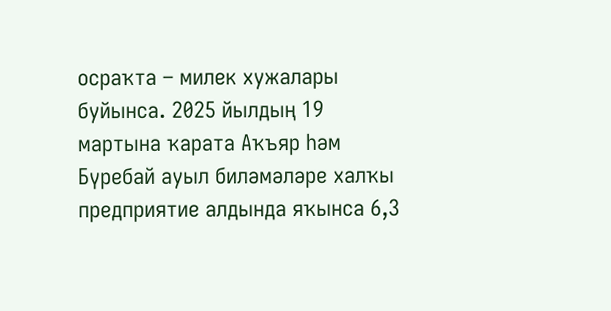осраҡта – милек хужалары буйынса. 2025 йылдың 19 мартына ҡарата Аҡъяр һәм Бүребай ауыл биләмәләре халҡы предприятие алдында яҡынса 6,3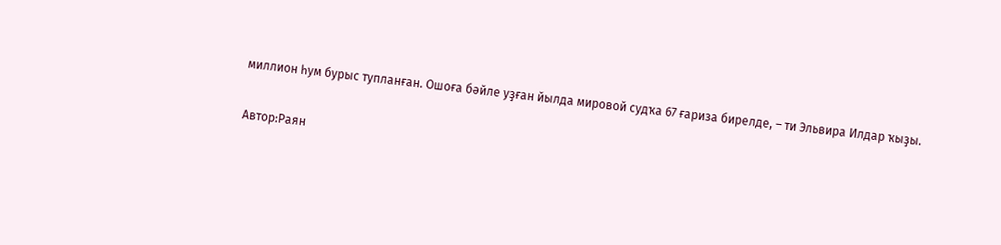миллион һум бурыс тупланған. Ошоға бәйле уҙған йылда мировой судҡа 67 ғариза бирелде, – ти Эльвира Илдар ҡыҙы.

Автор:Раян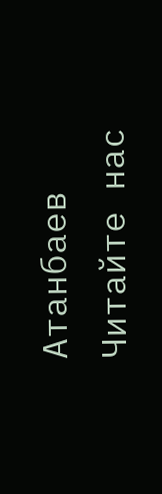Атанбаев
Читайте нас